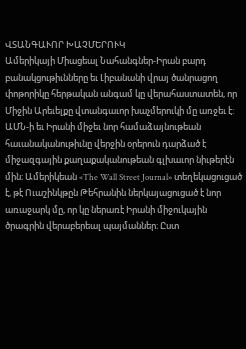ՎՏԱՆԳԱՒՈՐ ԽԱՉՄԵՐՈՒԿ
Ամերիկայի Միացեալ Նահանգներ-Իրան բարդ բանակցութիւնները եւ Լիբանանի վրայ ծանրացող փոթորիկը հերթական անգամ կը վերահաստատեն, որ Միջին Արեւելքը վտանգաւոր խաչմերուկի մը առջեւ է: ԱՄՆ-ի եւ Իրանի միջեւ նոր համաձայնութեան հաւանականութիւնը վերջին օրերուն դարձած է միջազգային քաղաքականութեան գլխաւոր նիւթերէն մին։ Ամերիկեան «The Wall Street Journal» տեղեկացուցած է, թէ Ուաշինկթըն Թեհրանին ներկայացուցած է նոր առաջարկ մը, որ կը ներառէ Իրանի միջուկային ծրագրին վերաբերեալ պայմաններ։ Ըստ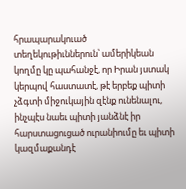հրապարակուած տեղեկութիւններուն՝ ամերիկեան կողմը կը պահանջէ, որ Իրան յստակ կերպով հաստատէ, թէ երբեք պիտի չձգտի միջուկային զէնք ունենալու, ինչպէս նաեւ պիտի յանձնէ իր հարստացուցած ուրանիումը եւ պիտի կազմաքանդէ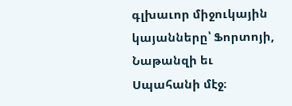գլխաւոր միջուկային կայանները՝ Ֆորտոյի, Նաթանզի եւ Սպահանի մէջ։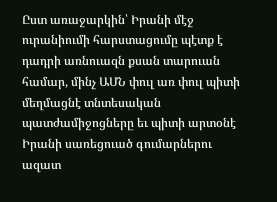Ըստ առաջարկին՝ Իրանի մէջ ուրանիումի հարստացումը պէտք է դադրի առնուազն քսան տարուան համար, մինչ ԱՄՆ փուլ առ փուլ պիտի մեղմացնէ տնտեսական պատժամիջոցները եւ պիտի արտօնէ Իրանի սառեցուած գումարներու ազատ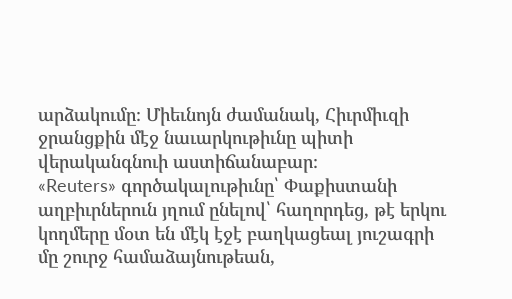արձակումը։ Միեւնոյն ժամանակ, Հիւրմիւզի ջրանցքին մէջ նաւարկութիւնը պիտի վերականգնուի աստիճանաբար։
«Reuters» գործակալութիւնը՝ Փաքիստանի աղբիւրներուն յղում ընելով՝ հաղորդեց, թէ երկու կողմերը մօտ են մէկ էջէ բաղկացեալ յուշագրի մը շուրջ համաձայնութեան,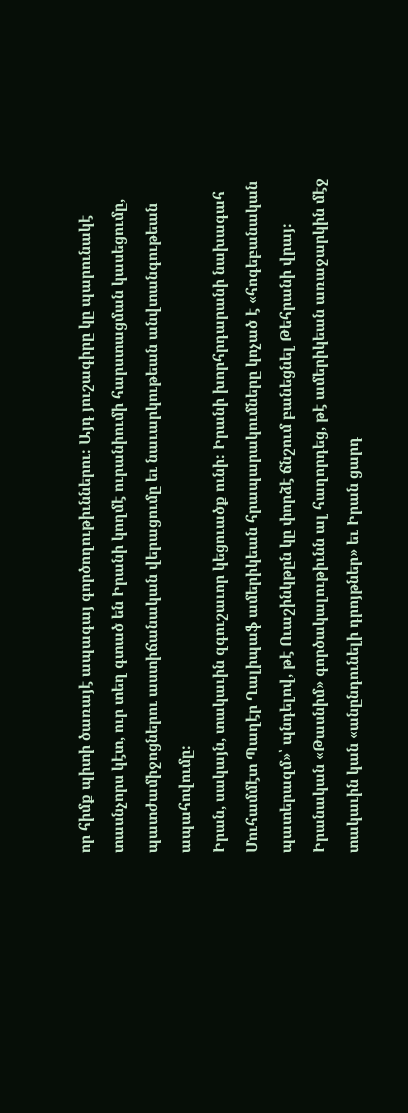որ հիմք պիտի ծառայէ ապագայ գործողութիւններու։ Այդ յուշագիրը կը պարունակէ տասնչորս կէտ, ուր տեղ գտած են Իրանի կողմէ ուրանիումի հարստացման կասեցումը, պատժամիջոցներու աստիճանական վերացումը եւ նաւարկութեան անվտանգութեան ապահովումը։
Իրան, սակայն, տակաւին զգուշաւոր կեցուածք ունի։ Իրանի խորհրդարանի նախագահ Մուհամմէտ Պաղէր Ղալիպաֆ ամերիկեան հրապարակումները կոչած է «հոգեբանական պատերազմ»՝ պնդելով, թէ Ուաշինկթըն կը փորձէ ճնշում բանեցնել Թեհրանի վրայ։ Իրանական «Թասնիմ» գործակալութիւնն ալ հաղորդեց, թէ ամերիկեան առաջարկին մէջ տակաւին կան «անընդունելի դրոյթներ» եւ Իրան ցարդ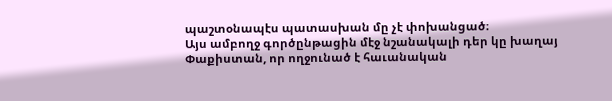պաշտօնապէս պատասխան մը չէ փոխանցած։
Այս ամբողջ գործընթացին մէջ նշանակալի դեր կը խաղայ Փաքիստան, որ ողջունած է հաւանական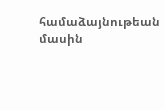համաձայնութեան մասին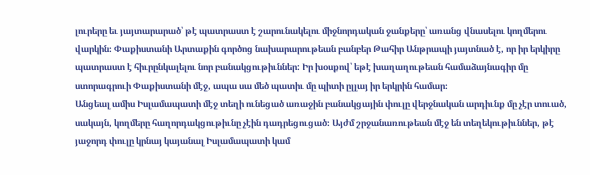լուրերը եւ յայտարարած՝ թէ պատրաստ է շարունակելու միջնորդական ջանքերը՝ առանց վնասելու կողմերու վարկին։ Փաքիստանի Արտաքին գործոց նախարարութեան բանբեր Թահիր Անթրապի յայտնած է, որ իր երկիրը պատրաստ է հիւրընկալելու նոր բանակցութիւններ: Իր խօսքով՝ եթէ խաղաղութեան համաձայնագիր մը ստորագրուի Փաքիստանի մէջ, ապա սա մեծ պատիւ մը պիտի ըլլայ իր երկրին համար։
Անցեալ ամիս Իսլամապատի մէջ տեղի ունեցած առաջին բանակցային փուլը վերջնական արդիւնք մը չէր տուած, սակայն, կողմերը հաղորդակցութիւնը չէին դադրեցուցած։ Այժմ շրջանառութեան մէջ են տեղեկութիւններ, թէ յաջորդ փուլը կրնայ կայանալ Իսլամապատի կամ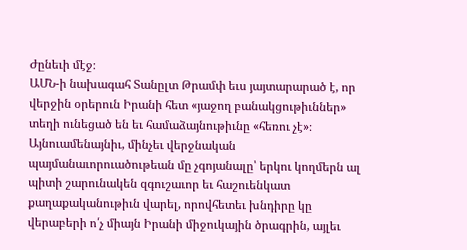Ժընեւի մէջ։
ԱՄՆ-ի նախագահ Տանըլտ Թրամփ եւս յայտարարած է, որ վերջին օրերուն Իրանի հետ «յաջող բանակցութիւններ» տեղի ունեցած են եւ համաձայնութիւնը «հեռու չէ»։ Այնուամենայնիւ, մինչեւ վերջնական պայմանաւորուածութեան մը չգոյանալը՝ երկու կողմերն ալ պիտի շարունակեն զգուշաւոր եւ հաշուենկատ քաղաքականութիւն վարել, որովհետեւ խնդիրը կը վերաբերի ո՛չ միայն Իրանի միջուկային ծրագրին, այլեւ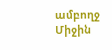ամբողջ Միջին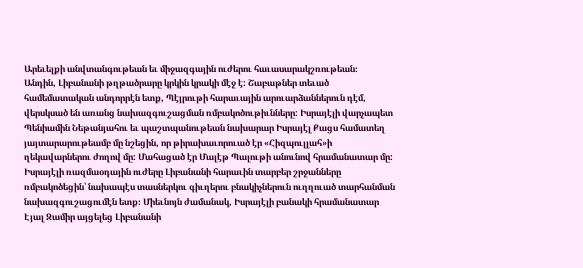Արեւելքի անվտանգութեան եւ միջազգային ուժերու հաւասարակշռութեան։
Անդին, Լիբանանի թղթածրարը կրկին կրակի մէջ է: Շաբաթներ տեւած համեմատական անդորրէն ետք, Պէյրութի հարաւային արուարձաններուն դէմ, վերսկսած են առանց նախազգուշացման ռմբակոծութիւնները: Իսրայէլի վարչապետ Պենիամին Նեթանյահու եւ պաշտպանութեան նախարար Իսրայէլ Քացս համատեղ յայտարարութեամբ մը նշեցին, որ թիրախաւորուած էր «Հիզպուլլահ»ի ղեկավարներու ժողով մը: Մահացած էր Մալէթ Պալութի անունով հրամանատար մը: Իսրայէլի ռազմաօդային ուժերը Լիբանանի հարաւին տարբեր շրջանները ռմբակոծեցին՝ նախապէս տասներկու գիւղերու բնակիչներուն ուղղուած տարհանման նախազգուշացումէն ետք։ Միեւնոյն ժամանակ, Իսրայէլի բանակի հրամանատար Էյալ Զամիր այցելեց Լիբանանի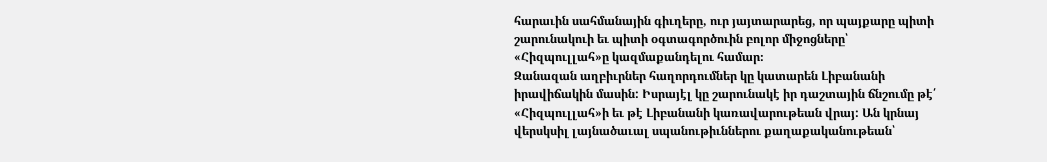հարաւին սահմանային գիւղերը, ուր յայտարարեց, որ պայքարը պիտի շարունակուի եւ պիտի օգտագործուին բոլոր միջոցները՝ «Հիզպուլլահ»ը կազմաքանդելու համար։
Զանազան աղբիւրներ հաղորդումներ կը կատարեն Լիբանանի իրավիճակին մասին: Իսրայէլ կը շարունակէ իր դաշտային ճնշումը թէ՛ «Հիզպուլլահ»ի եւ թէ Լիբանանի կառավարութեան վրայ: Ան կրնայ վերսկսիլ լայնածաւալ սպանութիւններու քաղաքականութեան՝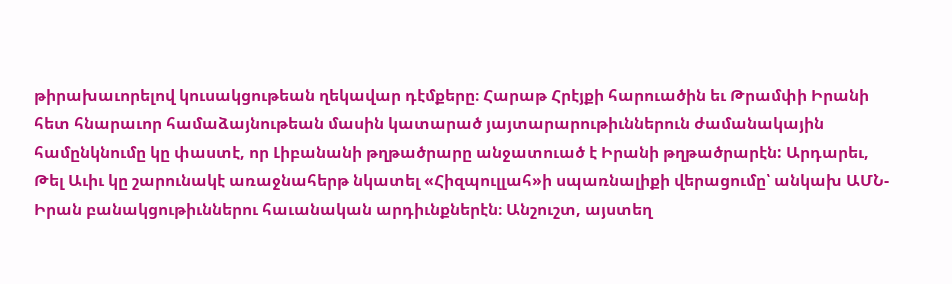թիրախաւորելով կուսակցութեան ղեկավար դէմքերը։ Հարաթ Հրէյքի հարուածին եւ Թրամփի Իրանի հետ հնարաւոր համաձայնութեան մասին կատարած յայտարարութիւններուն ժամանակային համընկնումը կը փաստէ, որ Լիբանանի թղթածրարը անջատուած է Իրանի թղթածրարէն: Արդարեւ, Թել Աւիւ կը շարունակէ առաջնահերթ նկատել «Հիզպուլլահ»ի սպառնալիքի վերացումը՝ անկախ ԱՄՆ-Իրան բանակցութիւններու հաւանական արդիւնքներէն։ Անշուշտ, այստեղ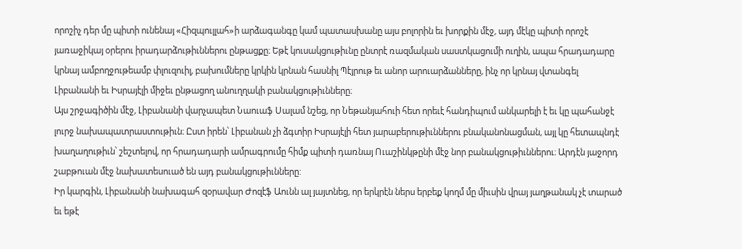որոշիչ դեր մը պիտի ունենայ «Հիզպուլլահ»ի արձագանգը կամ պատասխանը այս բոլորին եւ խորքին մէջ, այդ մէկը պիտի որոշէ յառաջիկայ օրերու իրադարձութիւններու ընթացքը։ Եթէ կուսակցութիւնը ընտրէ ռազմական սաստկացումի ուղին, ապա հրադադարը կրնայ ամբողջութեամբ փլուզուիլ, բախումները կրկին կրնան հասնիլ Պէյրութ եւ անոր արուարձանները, ինչ որ կրնայ վտանգել Լիբանանի եւ Իսրայէլի միջեւ ընթացող անուղղակի բանակցութիւնները։
Այս շրջագիծին մէջ, Լիբանանի վարչապետ Նաուաֆ Սալամ նշեց, որ Նեթանյահուի հետ որեւէ հանդիպում անկարելի է եւ կը պահանջէ լուրջ նախապատրաստութիւն։ Ըստ իրեն՝ Լիբանան չի ձգտիր Իսրայէլի հետ յարաբերութիւններու բնականոնացման, այլ կը հետապնդէ խաղաղութիւն՝ շեշտելով, որ հրադադարի ամրագրումը հիմք պիտի դառնայ Ուաշինկթընի մէջ նոր բանակցութիւններու։ Արդէն յաջորդ շաբթուան մէջ նախատեսուած են այդ բանակցութիւնները:
Իր կարգին, Լիբանանի նախագահ զօրավար Ժոզէֆ Աունն ալ յայտնեց, որ երկրէն ներս երբեք կողմ մը միւսին վրայ յաղթանակ չէ տարած եւ եթէ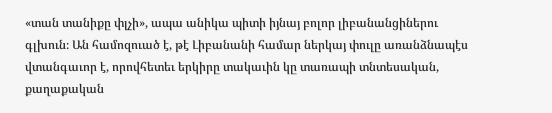«տան տանիքը փլչի», ապա անիկա պիտի իյնայ բոլոր լիբանանցիներու գլխուն։ Ան համոզուած է, թէ Լիբանանի համար ներկայ փուլը առանձնապէս վտանգաւոր է, որովհետեւ երկիրը տակաւին կը տառապի տնտեսական, քաղաքական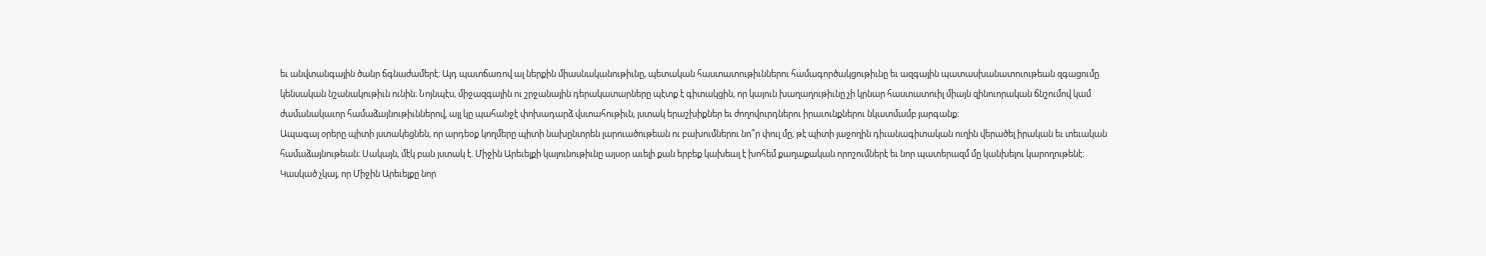եւ անվտանգային ծանր ճգնաժամերէ։ Այդ պատճառով ալ ներքին միասնականութիւնը, պետական հաստատութիւններու համագործակցութիւնը եւ ազգային պատասխանատուութեան զգացումը կենսական նշանակութիւն ունին։ Նոյնպէս, միջազգային ու շրջանային դերակատարները պէտք է գիտակցին, որ կայուն խաղաղութիւնը չի կրնար հաստատուիլ միայն զինուորական ճնշումով կամ ժամանակաւոր համաձայնութիւններով, այլ կը պահանջէ փոխադարձ վստահութիւն, յստակ երաշխիքներ եւ ժողովուրդներու իրաւունքներու նկատմամբ յարգանք։
Ապագայ օրերը պիտի յստակեցնեն, որ արդեօք կողմերը պիտի նախընտրեն լարուածութեան ու բախումներու նո՞ր փուլ մը, թէ պիտի յաջողին դիւանագիտական ուղին վերածել իրական եւ տեւական համաձայնութեան։ Սակայն, մէկ բան յստակ է. Միջին Արեւելքի կայունութիւնը այսօր աւելի քան երբեք կախեալ է խոհեմ քաղաքական որոշումներէ եւ նոր պատերազմ մը կանխելու կարողութենէ։
Կասկած չկայ, որ Միջին Արեւելքը նոր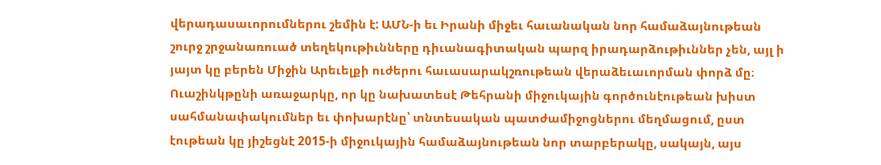վերադասաւորումներու շեմին է: ԱՄՆ-ի եւ Իրանի միջեւ հաւանական նոր համաձայնութեան շուրջ շրջանառուած տեղեկութիւնները դիւանագիտական պարզ իրադարձութիւններ չեն, այլ ի յայտ կը բերեն Միջին Արեւելքի ուժերու հաւասարակշռութեան վերաձեւաւորման փորձ մը։ Ուաշինկթընի առաջարկը, որ կը նախատեսէ Թեհրանի միջուկային գործունէութեան խիստ սահմանափակումներ եւ փոխարէնը՝ տնտեսական պատժամիջոցներու մեղմացում, ըստ էութեան կը յիշեցնէ 2015-ի միջուկային համաձայնութեան նոր տարբերակը, սակայն, այս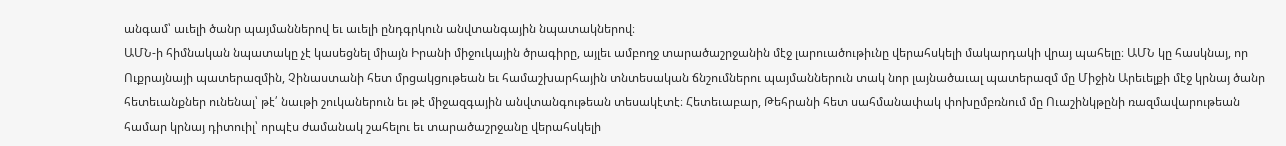անգամ՝ աւելի ծանր պայմաններով եւ աւելի ընդգրկուն անվտանգային նպատակներով։
ԱՄՆ-ի հիմնական նպատակը չէ կասեցնել միայն Իրանի միջուկային ծրագիրը, այլեւ ամբողջ տարածաշրջանին մէջ լարուածութիւնը վերահսկելի մակարդակի վրայ պահելը։ ԱՄՆ կը հասկնայ, որ Ուքրայնայի պատերազմին, Չինաստանի հետ մրցակցութեան եւ համաշխարհային տնտեսական ճնշումներու պայմաններուն տակ նոր լայնածաւալ պատերազմ մը Միջին Արեւելքի մէջ կրնայ ծանր հետեւանքներ ունենալ՝ թէ՛ նաւթի շուկաներուն եւ թէ միջազգային անվտանգութեան տեսակէտէ։ Հետեւաբար, Թեհրանի հետ սահմանափակ փոխըմբռնում մը Ուաշինկթընի ռազմավարութեան համար կրնայ դիտուիլ՝ որպէս ժամանակ շահելու եւ տարածաշրջանը վերահսկելի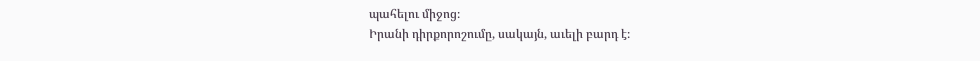պահելու միջոց։
Իրանի դիրքորոշումը, սակայն, աւելի բարդ է։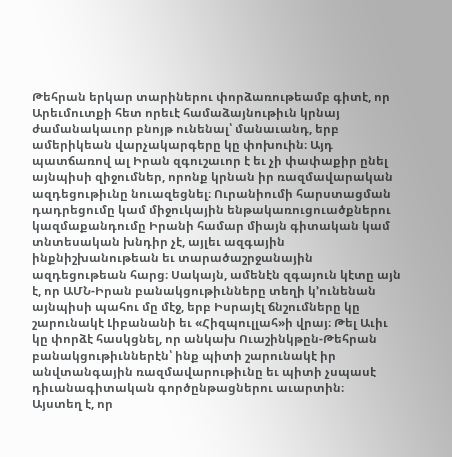Թեհրան երկար տարիներու փորձառութեամբ գիտէ, որ Արեւմուտքի հետ որեւէ համաձայնութիւն կրնայ ժամանակաւոր բնոյթ ունենալ՝ մանաւանդ, երբ ամերիկեան վարչակարգերը կը փոխուին։ Այդ պատճառով ալ Իրան զգուշաւոր է եւ չի փափաքիր ընել այնպիսի զիջումներ, որոնք կրնան իր ռազմավարական ազդեցութիւնը նուազեցնել։ Ուրանիումի հարստացման դադրեցումը կամ միջուկային ենթակառուցուածքներու կազմաքանդումը Իրանի համար միայն գիտական կամ տնտեսական խնդիր չէ, այլեւ ազգային ինքնիշխանութեան եւ տարածաշրջանային ազդեցութեան հարց։ Սակայն, ամենէն զգայուն կէտը այն է, որ ԱՄՆ-Իրան բանակցութիւնները տեղի կ՚ունենան այնպիսի պահու մը մէջ, երբ Իսրայէլ ճնշումները կը շարունակէ Լիբանանի եւ «Հիզպուլլահ»ի վրայ։ Թել Աւիւ կը փորձէ հասկցնել, որ անկախ Ուաշինկթըն-Թեհրան բանակցութիւններէն՝ ինք պիտի շարունակէ իր անվտանգային ռազմավարութիւնը եւ պիտի չսպասէ դիւանագիտական գործընթացներու աւարտին։
Այստեղ է, որ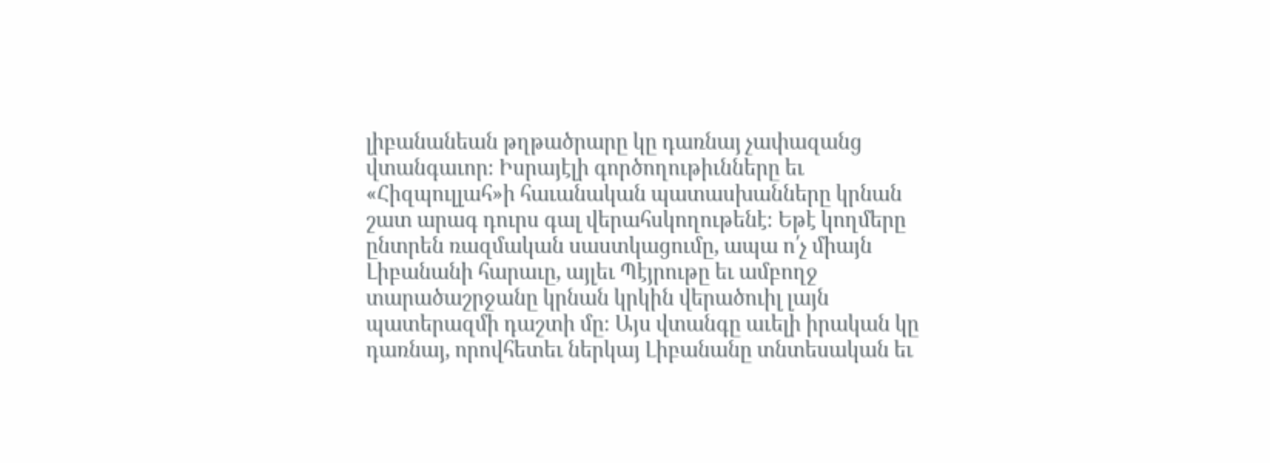լիբանանեան թղթածրարը կը դառնայ չափազանց վտանգաւոր։ Իսրայէլի գործողութիւնները եւ «Հիզպուլլահ»ի հաւանական պատասխանները կրնան շատ արագ դուրս գալ վերահսկողութենէ։ Եթէ կողմերը ընտրեն ռազմական սաստկացումը, ապա ո՛չ միայն Լիբանանի հարաւը, այլեւ Պէյրութը եւ ամբողջ տարածաշրջանը կրնան կրկին վերածուիլ լայն պատերազմի դաշտի մը։ Այս վտանգը աւելի իրական կը դառնայ, որովհետեւ ներկայ Լիբանանը տնտեսական եւ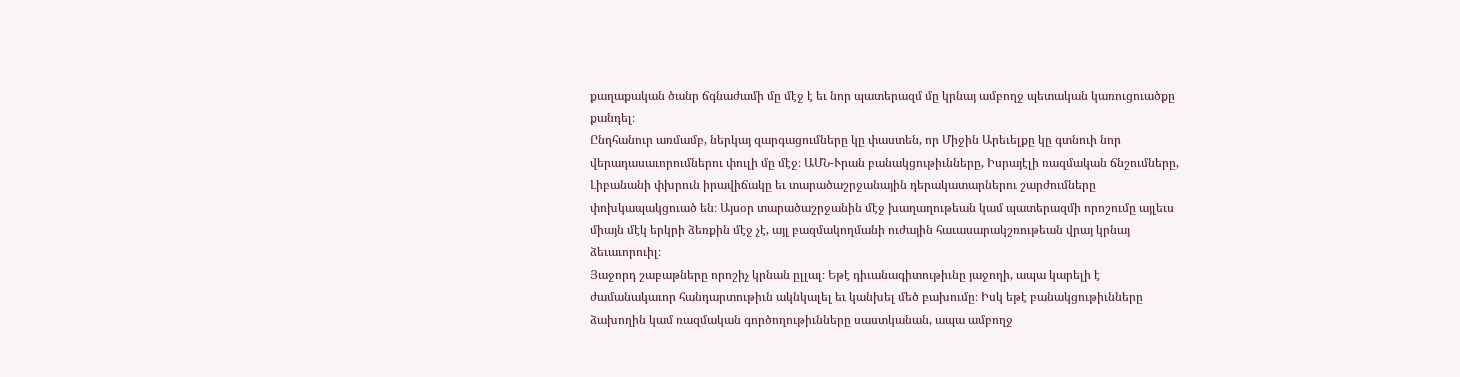քաղաքական ծանր ճգնաժամի մը մէջ է եւ նոր պատերազմ մը կրնայ ամբողջ պետական կառուցուածքը քանդել։
Ընդհանուր առմամբ, ներկայ զարգացումները կը փաստեն, որ Միջին Արեւելքը կը գտնուի նոր վերադասաւորումներու փուլի մը մէջ։ ԱՄՆ-Ւրան բանակցութիւնները, Իսրայէլի ռազմական ճնշումները, Լիբանանի փխրուն իրավիճակը եւ տարածաշրջանային դերակատարներու շարժումները փոխկապակցուած են։ Այսօր տարածաշրջանին մէջ խաղաղութեան կամ պատերազմի որոշումը այլեւս միայն մէկ երկրի ձեռքին մէջ չէ, այլ բազմակողմանի ուժային հաւասարակշռութեան վրայ կրնայ ձեւաւորուիլ։
Յաջորդ շաբաթները որոշիչ կրնան ըլլալ։ Եթէ դիւանագիտութիւնը յաջողի, ապա կարելի է ժամանակաւոր հանդարտութիւն ակնկալել եւ կանխել մեծ բախումը։ Իսկ եթէ բանակցութիւնները ձախողին կամ ռազմական գործողութիւնները սաստկանան, ապա ամբողջ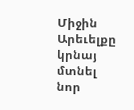Միջին Արեւելքը կրնայ մտնել նոր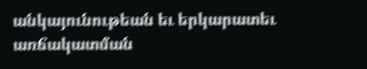անկայունութեան եւ երկարատեւ առճակատման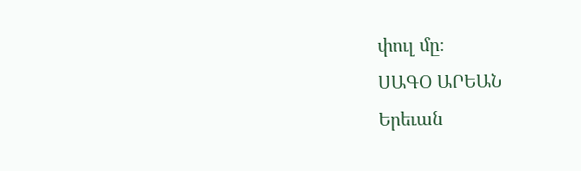փուլ մը։
ՍԱԳՕ ԱՐԵԱՆ
Երեւան